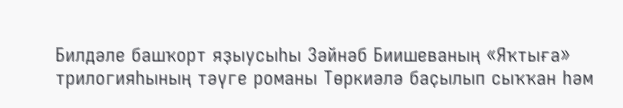Билдәле башҡорт яҙыусыһы Зәйнәб Биишеваның «Яҡтыға» трилогияһының тәүге романы Төркиәлә баҫылып сыҡҡан һәм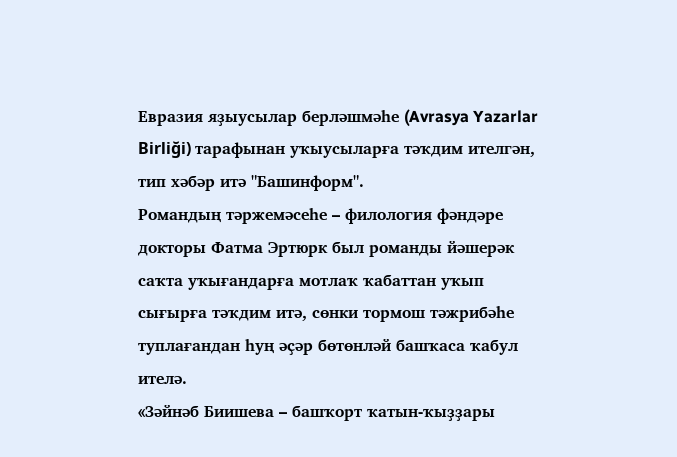Евразия яҙыусылар берләшмәһе (Avrasya Yazarlar Birliği) тарафынан уҡыусыларға тәҡдим ителгән, тип хәбәр итә "Башинформ".
Романдың тәржемәсеһе – филология фәндәре докторы Фатма Эртюрк был романды йәшерәк саҡта уҡығандарға мотлаҡ ҡабаттан уҡып сығырға тәҡдим итә, сөнки тормош тәжрибәһе туплағандан һуң әҫәр бөтөнләй башҡаса ҡабул ителә.
«Зәйнәб Биишева – башҡорт ҡатын-ҡыҙҙары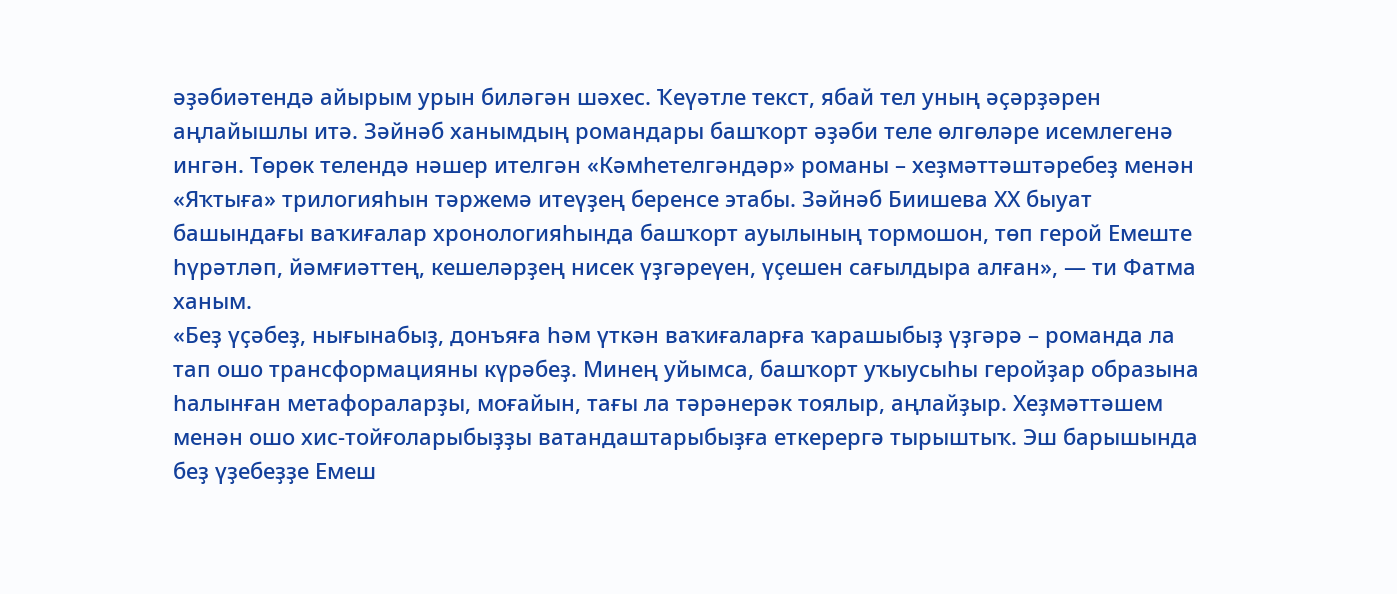әҙәбиәтендә айырым урын биләгән шәхес. Ҡеүәтле текст, ябай тел уның әҫәрҙәрен аңлайышлы итә. Зәйнәб ханымдың романдары башҡорт әҙәби теле өлгөләре исемлегенә ингән. Төрөк телендә нәшер ителгән «Кәмһетелгәндәр» романы – хеҙмәттәштәребеҙ менән «Яҡтыға» трилогияһын тәржемә итеүҙең беренсе этабы. Зәйнәб Биишева ХХ быуат башындағы ваҡиғалар хронологияһында башҡорт ауылының тормошон, төп герой Емеште һүрәтләп, йәмғиәттең, кешеләрҙең нисек үҙгәреүен, үҫешен сағылдыра алған», — ти Фатма ханым.
«Беҙ үҫәбеҙ, нығынабыҙ, донъяға һәм үткән ваҡиғаларға ҡарашыбыҙ үҙгәрә – романда ла тап ошо трансформацияны күрәбеҙ. Минең уйымса, башҡорт уҡыусыһы геройҙар образына һалынған метафораларҙы, моғайын, тағы ла тәрәнерәк тоялыр, аңлайҙыр. Хеҙмәттәшем менән ошо хис-тойғоларыбыҙҙы ватандаштарыбыҙға еткерергә тырыштыҡ. Эш барышында беҙ үҙебеҙҙе Емеш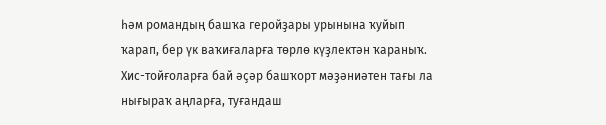һәм романдың башҡа геройҙары урынына ҡуйып ҡарап, бер үк ваҡиғаларға төрлө күҙлектән ҡараныҡ. Хис-тойғоларға бай әҫәр башҡорт мәҙәниәтен тағы ла нығыраҡ аңларға, туғандаш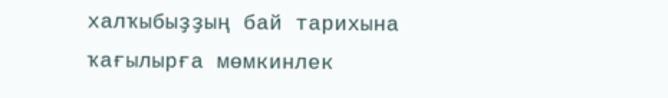халҡыбыҙҙың бай тарихына ҡағылырға мөмкинлек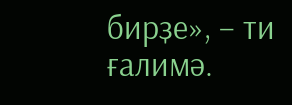бирҙе», – ти ғалимә.